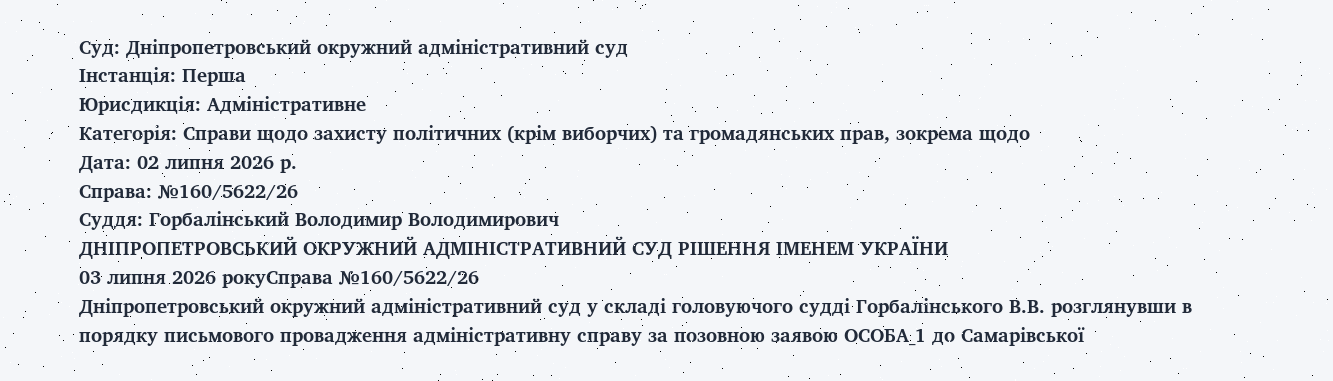Суд: Дніпропетровський окружний адміністративний суд
Інстанція: Перша
Юрисдикція: Адміністративне
Категорія: Справи щодо захисту політичних (крім виборчих) та громадянських прав, зокрема щодо
Дата: 02 липня 2026 р.
Справа: №160/5622/26
Суддя: Горбалінський Володимир Володимирович
ДНІПРОПЕТРОВСЬКИЙ ОКРУЖНИЙ АДМІНІСТРАТИВНИЙ СУД РІШЕННЯ ІМЕНЕМ УКРАЇНИ
03 липня 2026 рокуСправа №160/5622/26
Дніпропетровський окружний адміністративний суд у складі головуючого судді Горбалінського В.В. розглянувши в порядку письмового провадження адміністративну справу за позовною заявою ОСОБА_1 до Самарівської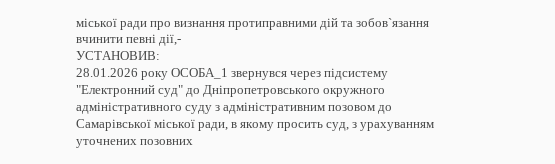міської ради про визнання протиправними дій та зобов`язання вчинити певні дії,-
УСТАНОВИВ:
28.01.2026 року ОСОБА_1 звернувся через підсистему "Електронний суд" до Дніпропетровського окружного адміністративного суду з адміністративним позовом до Самарівської міської ради, в якому просить суд, з урахуванням уточнених позовних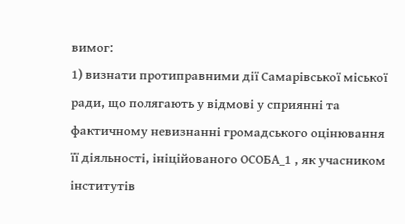вимог:
1) визнати протиправними дії Самарівської міської ради, що полягають у відмові у сприянні та фактичному невизнанні громадського оцінювання її діяльності, ініційованого ОСОБА_1 , як учасником інститутів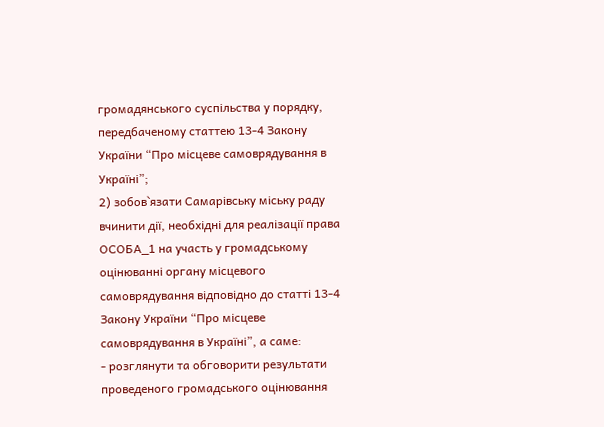громадянського суспільства у порядку, передбаченому статтею 13-4 Закону України “Про місцеве самоврядування в Україні”;
2) зобов`язати Самарівську міську раду вчинити дії, необхідні для реалізації права ОСОБА_1 на участь у громадському оцінюванні органу місцевого самоврядування відповідно до статті 13-4 Закону України “Про місцеве самоврядування в Україні”, а саме:
- розглянути та обговорити результати проведеного громадського оцінювання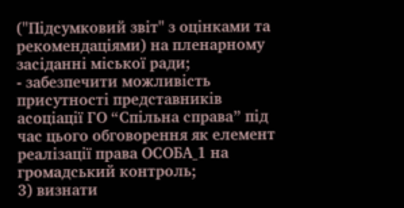("Підсумковий звіт" з оцінками та рекомендаціями) на пленарному засіданні міської ради;
- забезпечити можливість присутності представників асоціації ГО “Спільна справа” під час цього обговорення як елемент реалізації права ОСОБА_1 на громадський контроль;
3) визнати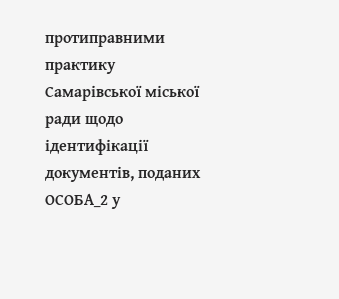протиправними практику Самарівської міської ради щодо ідентифікації документів, поданих ОСОБА_2 у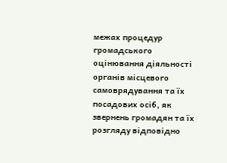межах процедур громадського оцінювання діяльності органів місцевого самоврядування та їх посадових осіб, як звернень громадян та їх розгляду відповідно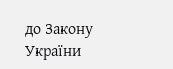до Закону України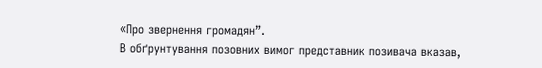«Про звернення громадян”.
В обґрунтування позовних вимог представник позивача вказав,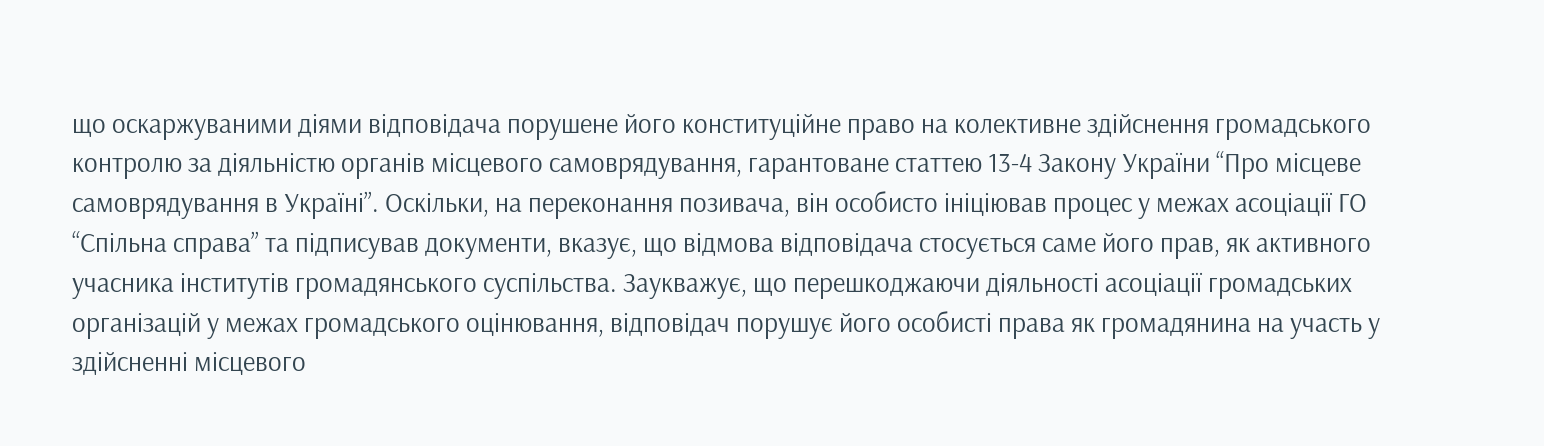що оскаржуваними діями відповідача порушене його конституційне право на колективне здійснення громадського контролю за діяльністю органів місцевого самоврядування, гарантоване статтею 13-4 Закону України “Про місцеве самоврядування в Україні”. Оскільки, на переконання позивача, він особисто ініціював процес у межах асоціації ГО “Спільна справа” та підписував документи, вказує, що відмова відповідача стосується саме його прав, як активного учасника інститутів громадянського суспільства. Заукважує, що перешкоджаючи діяльності асоціації громадських організацій у межах громадського оцінювання, відповідач порушує його особисті права як громадянина на участь у здійсненні місцевого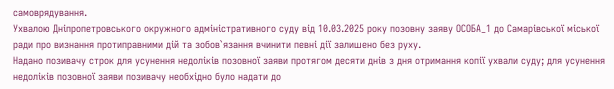самоврядування.
Ухвалою Дніпропетровського окружного адміністративного суду від 10.03.2025 року позовну заяву ОСОБА_1 до Самарівської міської ради про визнання протиправними дій та зобов`язання вчинити певні дії залишено без руху.
Надано позивачу строк для усунення недоліків позовної заяви протягом десяти днів з дня отримання копії ухвали суду; для усунення недоліків позовної заяви позивачу необхідно було надати до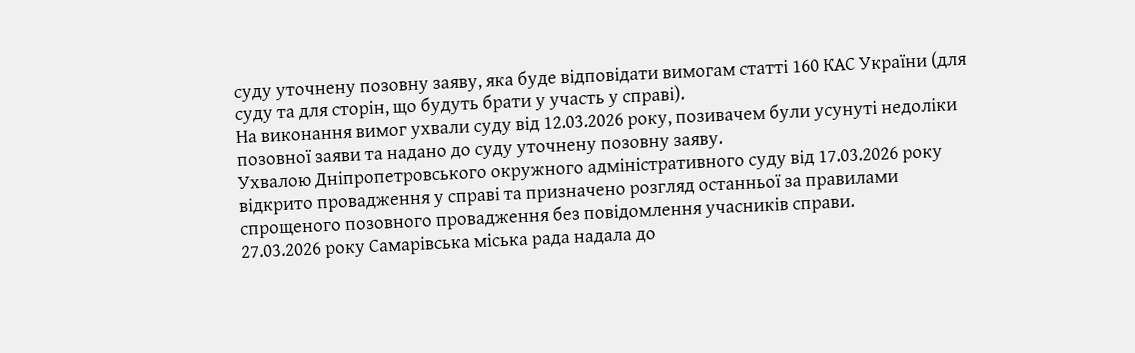суду уточнену позовну заяву, яка буде відповідати вимогам статті 160 КАС України (для суду та для сторін, що будуть брати у участь у справі).
На виконання вимог ухвали суду від 12.03.2026 року, позивачем були усунуті недоліки позовної заяви та надано до суду уточнену позовну заяву.
Ухвалою Дніпропетровського окружного адміністративного суду від 17.03.2026 року відкрито провадження у справі та призначено розгляд останньої за правилами спрощеного позовного провадження без повідомлення учасників справи.
27.03.2026 року Самарівська міська рада надала до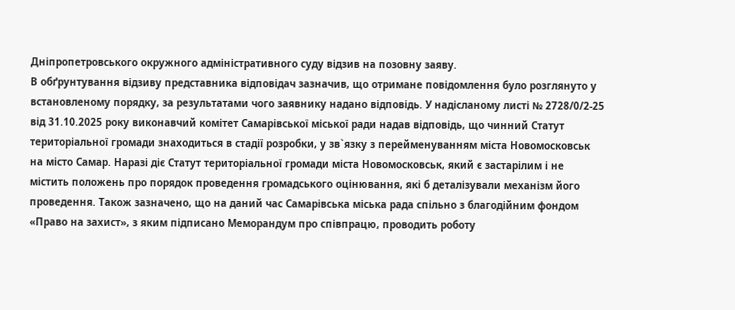Дніпропетровського окружного адміністративного суду відзив на позовну заяву.
В обґрунтування відзиву представника відповідач зазначив, що отримане повідомлення було розглянуто у встановленому порядку, за результатами чого заявнику надано відповідь. У надісланому листі № 2728/0/2-25 від 31.10.2025 року виконавчий комітет Самарівської міської ради надав відповідь, що чинний Статут територіальної громади знаходиться в стадії розробки, у зв`язку з перейменуванням міста Новомосковськ на місто Самар. Наразі діє Статут територіальної громади міста Новомосковськ, який є застарілим і не містить положень про порядок проведення громадського оцінювання, які б деталізували механізм його проведення. Також зазначено, що на даний час Самарівська міська рада спільно з благодійним фондом «Право на захист», з яким підписано Меморандум про співпрацю, проводить роботу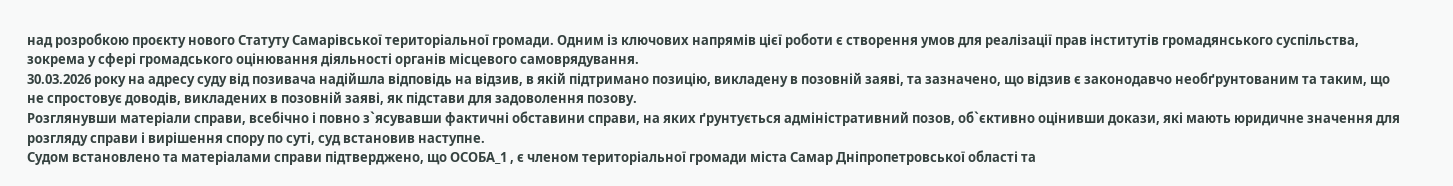над розробкою проєкту нового Статуту Самарівської територіальної громади. Одним із ключових напрямів цієї роботи є створення умов для реалізації прав інститутів громадянського суспільства, зокрема у сфері громадського оцінювання діяльності органів місцевого самоврядування.
30.03.2026 року на адресу суду від позивача надійшла відповідь на відзив, в якій підтримано позицію, викладену в позовній заяві, та зазначено, що відзив є законодавчо необґрунтованим та таким, що не спростовує доводів, викладених в позовній заяві, як підстави для задоволення позову.
Розглянувши матеріали справи, всебічно і повно з`ясувавши фактичні обставини справи, на яких ґрунтується адміністративний позов, об`єктивно оцінивши докази, які мають юридичне значення для розгляду справи і вирішення спору по суті, суд встановив наступне.
Судом встановлено та матеріалами справи підтверджено, що ОСОБА_1 , є членом територіальної громади міста Самар Дніпропетровської області та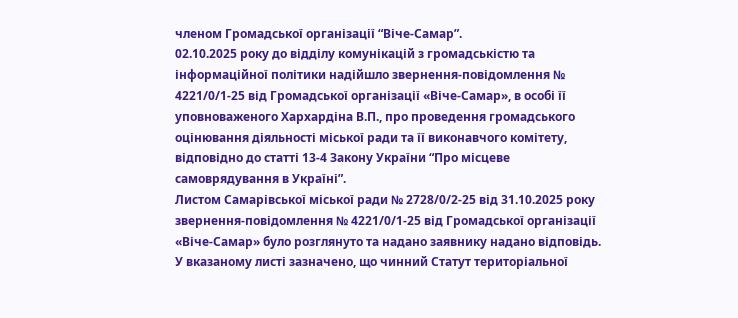членом Громадської організації “Віче-Самар”.
02.10.2025 року до відділу комунікацій з громадськістю та інформаційної політики надійшло звернення-повідомлення № 4221/0/1-25 від Громадської організації «Віче-Самар», в особі її уповноваженого Хархардіна В.П., про проведення громадського оцінювання діяльності міської ради та її виконавчого комітету, відповідно до статті 13-4 Закону України “Про місцеве самоврядування в Україні”.
Листом Самарівської міської ради № 2728/0/2-25 від 31.10.2025 року звернення-повідомлення № 4221/0/1-25 від Громадської організації «Віче-Самар» було розглянуто та надано заявнику надано відповідь.
У вказаному листі зазначено, що чинний Статут територіальної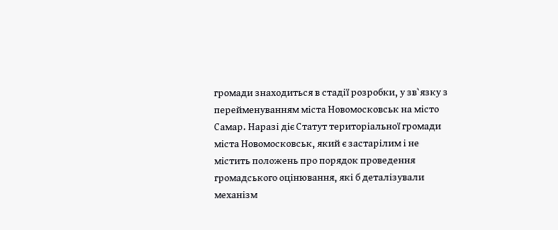громади знаходиться в стадії розробки, у зв`язку з перейменуванням міста Новомосковськ на місто Самар. Наразі діє Статут територіальної громади міста Новомосковськ, який є застарілим і не містить положень про порядок проведення громадського оцінювання, які б деталізували механізм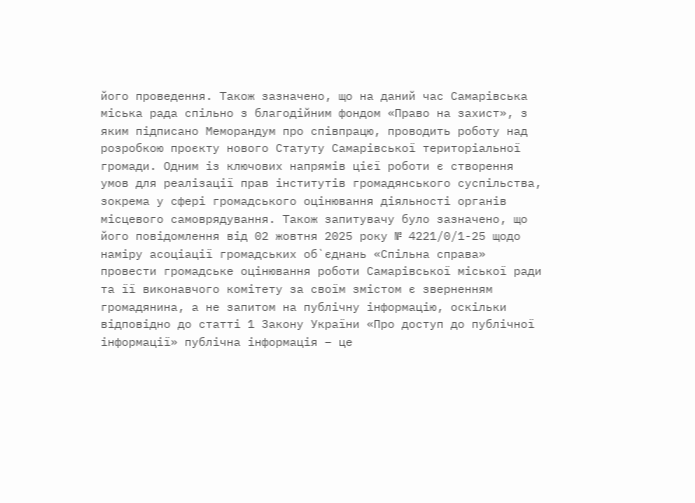його проведення. Також зазначено, що на даний час Самарівська міська рада спільно з благодійним фондом «Право на захист», з яким підписано Меморандум про співпрацю, проводить роботу над розробкою проєкту нового Статуту Самарівської територіальної громади. Одним із ключових напрямів цієї роботи є створення умов для реалізації прав інститутів громадянського суспільства, зокрема у сфері громадського оцінювання діяльності органів місцевого самоврядування. Також запитувачу було зазначено, що його повідомлення від 02 жовтня 2025 року № 4221/0/1-25 щодо наміру асоціації громадських об`єднань «Спільна справа» провести громадське оцінювання роботи Самарівської міської ради та її виконавчого комітету за своїм змістом є зверненням громадянина, а не запитом на публічну інформацію, оскільки відповідно до статті 1 Закону України «Про доступ до публічної інформації» публічна інформація – це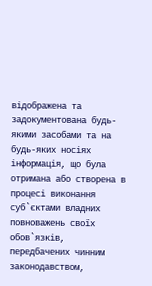відображена та задокументована будь-якими засобами та на будь-яких носіях інформація, що була отримана або створена в процесі виконання суб`єктами владних повноважень своїх обов`язків, передбачених чинним законодавством,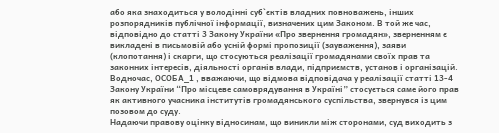або яка знаходиться у володінні суб`єктів владних повноважень, інших розпорядників публічної інформації, визначених цим Законом. В той же час, відповідно до статті 3 Закону України «Про звернення громадян», зверненням є викладені в письмовій або усній формі пропозиції (зауваження), заяви (клопотання) і скарги, що стосуються реалізації громадянами своїх прав та законних інтересів, діяльності органів влади, підприємств, установ і організацій.
Водночас, ОСОБА_1 , вважаючи, що відмова відповідача у реалізації статті 13-4 Закону України “Про місцеве самоврядування в Україні” стосується саме його прав як активного учасника інститутів громадянського суспільства, звернувся із цим позовом до суду.
Надаючи правову оцінку відносинам, що виникли між сторонами, суд виходить з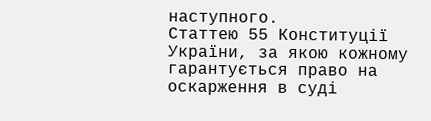наступного.
Статтею 55 Конституції України, за якою кожному гарантується право на оскарження в суді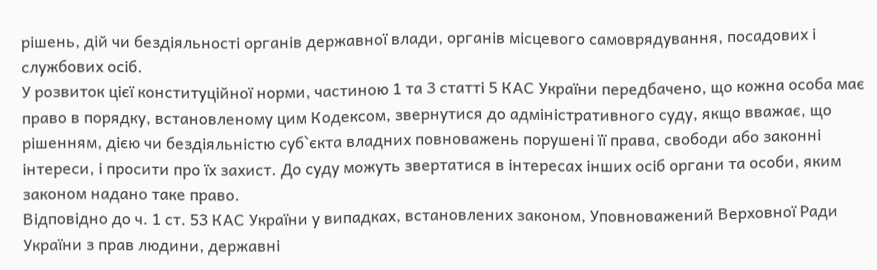рішень, дій чи бездіяльності органів державної влади, органів місцевого самоврядування, посадових і службових осіб.
У розвиток цієї конституційної норми, частиною 1 та 3 статті 5 КАС України передбачено, що кожна особа має право в порядку, встановленому цим Кодексом, звернутися до адміністративного суду, якщо вважає, що рішенням, дією чи бездіяльністю суб`єкта владних повноважень порушені її права, свободи або законні інтереси, і просити про їх захист. До суду можуть звертатися в інтересах інших осіб органи та особи, яким законом надано таке право.
Відповідно до ч. 1 ст. 53 КАС України у випадках, встановлених законом, Уповноважений Верховної Ради України з прав людини, державні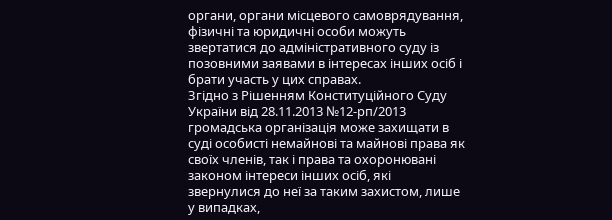органи, органи місцевого самоврядування, фізичні та юридичні особи можуть звертатися до адміністративного суду із позовними заявами в інтересах інших осіб і брати участь у цих справах.
Згідно з Рішенням Конституційного Суду України від 28.11.2013 №12-рп/2013 громадська організація може захищати в суді особисті немайнові та майнові права як своїх членів, так і права та охоронювані законом інтереси інших осіб, які звернулися до неї за таким захистом, лише у випадках,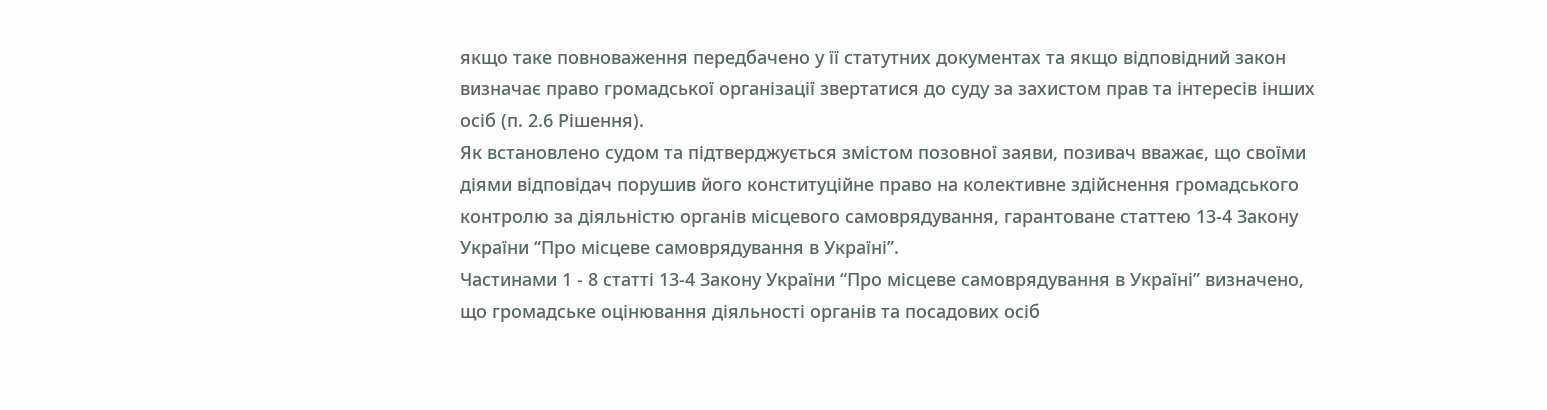якщо таке повноваження передбачено у її статутних документах та якщо відповідний закон визначає право громадської організації звертатися до суду за захистом прав та інтересів інших осіб (п. 2.6 Рішення).
Як встановлено судом та підтверджується змістом позовної заяви, позивач вважає, що своїми діями відповідач порушив його конституційне право на колективне здійснення громадського контролю за діяльністю органів місцевого самоврядування, гарантоване статтею 13-4 Закону України “Про місцеве самоврядування в Україні”.
Частинами 1 - 8 статті 13-4 Закону України “Про місцеве самоврядування в Україні” визначено, що громадське оцінювання діяльності органів та посадових осіб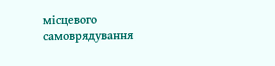місцевого самоврядування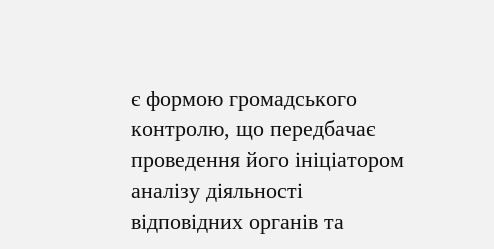є формою громадського контролю, що передбачає проведення його ініціатором аналізу діяльності відповідних органів та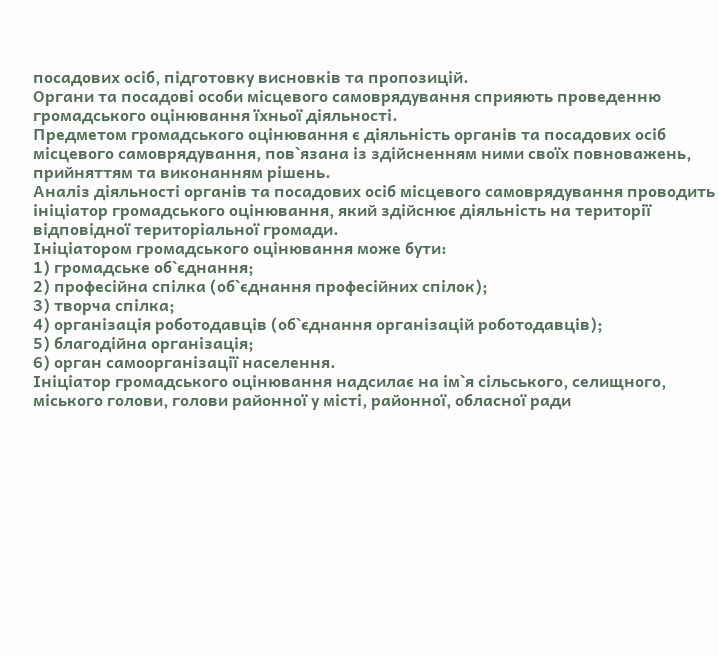посадових осіб, підготовку висновків та пропозицій.
Органи та посадові особи місцевого самоврядування сприяють проведенню громадського оцінювання їхньої діяльності.
Предметом громадського оцінювання є діяльність органів та посадових осіб місцевого самоврядування, пов`язана із здійсненням ними своїх повноважень, прийняттям та виконанням рішень.
Аналіз діяльності органів та посадових осіб місцевого самоврядування проводить ініціатор громадського оцінювання, який здійснює діяльність на території відповідної територіальної громади.
Ініціатором громадського оцінювання може бути:
1) громадське об`єднання;
2) професійна спілка (об`єднання професійних спілок);
3) творча спілка;
4) організація роботодавців (об`єднання організацій роботодавців);
5) благодійна організація;
6) орган самоорганізації населення.
Ініціатор громадського оцінювання надсилає на ім`я сільського, селищного, міського голови, голови районної у місті, районної, обласної ради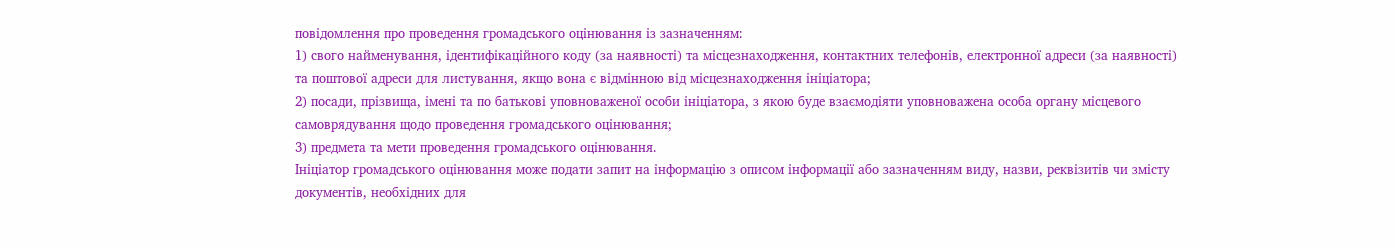повідомлення про проведення громадського оцінювання із зазначенням:
1) свого найменування, ідентифікаційного коду (за наявності) та місцезнаходження, контактних телефонів, електронної адреси (за наявності) та поштової адреси для листування, якщо вона є відмінною від місцезнаходження ініціатора;
2) посади, прізвища, імені та по батькові уповноваженої особи ініціатора, з якою буде взаємодіяти уповноважена особа органу місцевого самоврядування щодо проведення громадського оцінювання;
3) предмета та мети проведення громадського оцінювання.
Ініціатор громадського оцінювання може подати запит на інформацію з описом інформації або зазначенням виду, назви, реквізитів чи змісту документів, необхідних для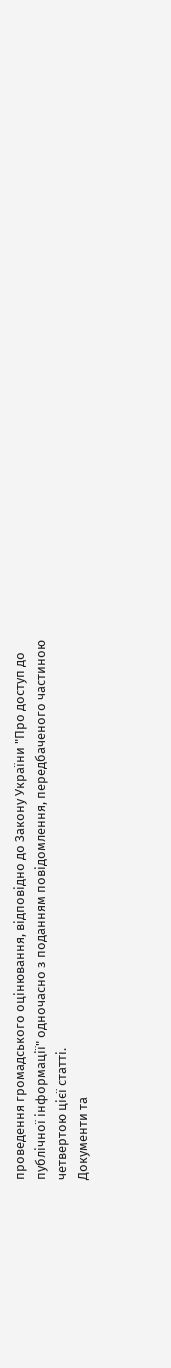проведення громадського оцінювання, відповідно до Закону України "Про доступ до публічної інформації" одночасно з поданням повідомлення, передбаченого частиною четвертою цієї статті.
Документи та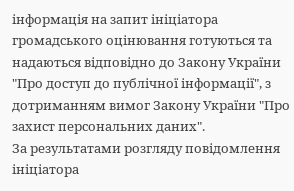інформація на запит ініціатора громадського оцінювання готуються та надаються відповідно до Закону України "Про доступ до публічної інформації", з дотриманням вимог Закону України "Про захист персональних даних".
За результатами розгляду повідомлення ініціатора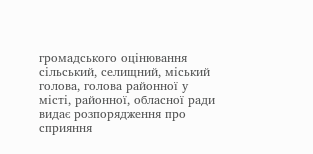громадського оцінювання сільський, селищний, міський голова, голова районної у місті, районної, обласної ради видає розпорядження про сприяння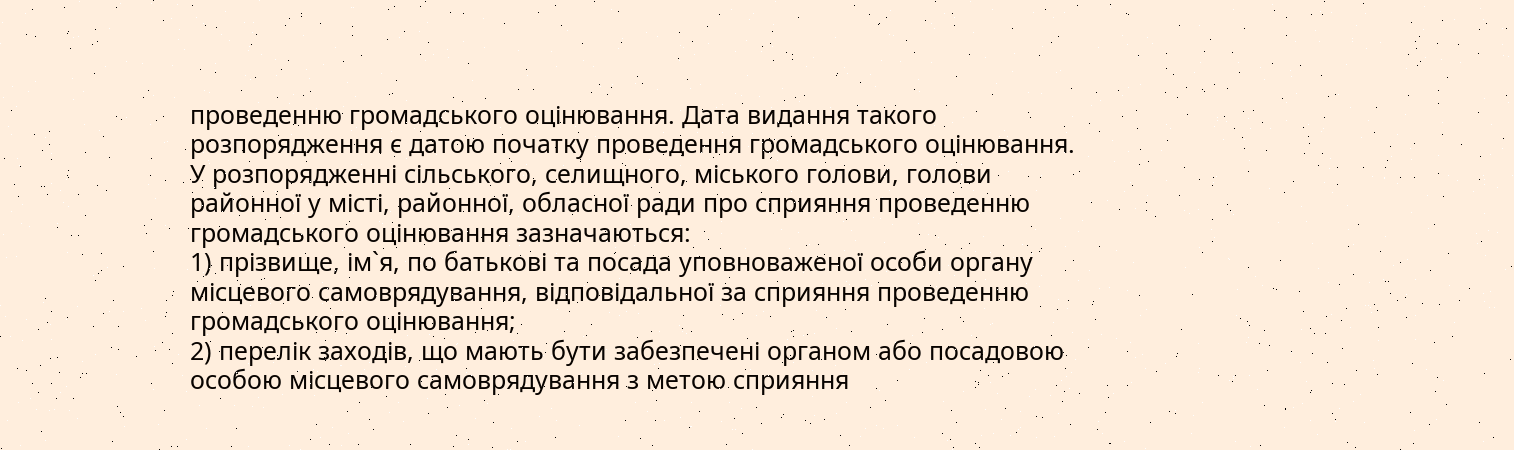проведенню громадського оцінювання. Дата видання такого розпорядження є датою початку проведення громадського оцінювання.
У розпорядженні сільського, селищного, міського голови, голови районної у місті, районної, обласної ради про сприяння проведенню громадського оцінювання зазначаються:
1) прізвище, ім`я, по батькові та посада уповноваженої особи органу місцевого самоврядування, відповідальної за сприяння проведенню громадського оцінювання;
2) перелік заходів, що мають бути забезпечені органом або посадовою особою місцевого самоврядування з метою сприяння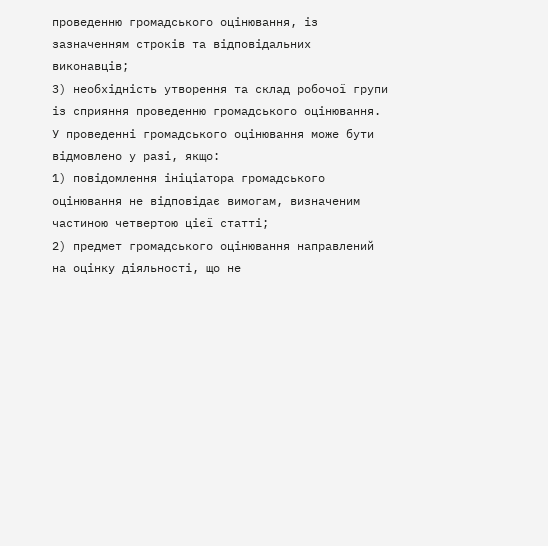проведенню громадського оцінювання, із зазначенням строків та відповідальних виконавців;
3) необхідність утворення та склад робочої групи із сприяння проведенню громадського оцінювання.
У проведенні громадського оцінювання може бути відмовлено у разі, якщо:
1) повідомлення ініціатора громадського оцінювання не відповідає вимогам, визначеним частиною четвертою цієї статті;
2) предмет громадського оцінювання направлений на оцінку діяльності, що не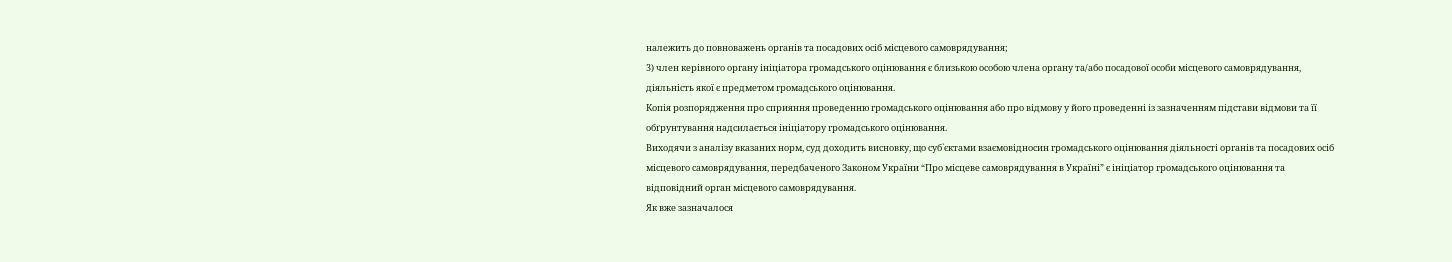належить до повноважень органів та посадових осіб місцевого самоврядування;
3) член керівного органу ініціатора громадського оцінювання є близькою особою члена органу та/або посадової особи місцевого самоврядування, діяльність якої є предметом громадського оцінювання.
Копія розпорядження про сприяння проведенню громадського оцінювання або про відмову у його проведенні із зазначенням підстави відмови та її обґрунтування надсилається ініціатору громадського оцінювання.
Виходячи з аналізу вказаних норм, суд доходить висновку, що суб`єктами взаємовідносин громадського оцінювання діяльності органів та посадових осіб місцевого самоврядування, передбаченого Законом України “Про місцеве самоврядування в Україні” є ініціатор громадського оцінювання та відповідний орган місцевого самоврядування.
Як вже зазначалося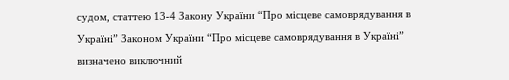судом, статтею 13-4 Закону України “Про місцеве самоврядування в Україні” Законом України “Про місцеве самоврядування в Україні” визначено виключний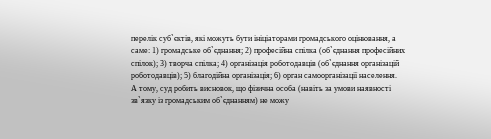перелік суб`єктів, які можуть бути ініціаторами громадського оцінювання, а саме: 1) громадське об`єднання; 2) професійна спілка (об`єднання професійних спілок); 3) творча спілка; 4) організація роботодавців (об`єднання організацій роботодавців); 5) благодійна організація; 6) орган самоорганізації населення.
А тому, суд робить висновок, що фізична особа (навіть за умови наявності зв`язку із громадським об`єднанням) не можу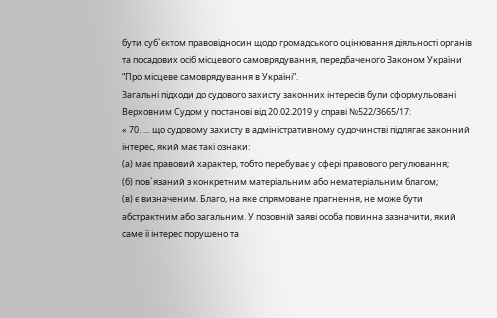бути суб`єктом правовідносин щодо громадського оцінювання діяльності органів та посадових осіб місцевого самоврядування, передбаченого Законом України “Про місцеве самоврядування в Україні”.
Загальні підходи до судового захисту законних інтересів були сформульовані Верховним Судом у постанові від 20.02.2019 у справі №522/3665/17:
« 70. … що судовому захисту в адміністративному судочинстві підлягає законний інтерес, який має такі ознаки:
(а) має правовий характер, тобто перебуває у сфері правового регулювання;
(б) пов`язаний з конкретним матеріальним або нематеріальним благом;
(в) є визначеним. Благо, на яке спрямоване прагнення, не може бути абстрактним або загальним. У позовній заяві особа повинна зазначити, який саме її інтерес порушено та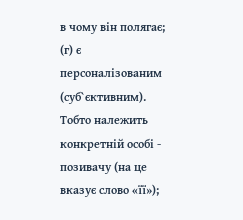в чому він полягає;
(г) є персоналізованим (суб`єктивним). Тобто належить конкретній особі - позивачу (на це вказує слово «її»);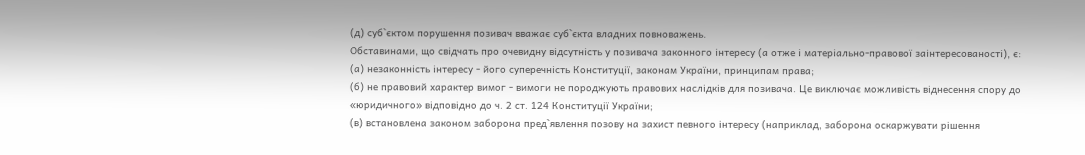(д) суб`єктом порушення позивач вважає суб`єкта владних повноважень.
Обставинами, що свідчать про очевидну відсутність у позивача законного інтересу (а отже і матеріально-правової заінтересованості), є:
(а) незаконність інтересу - його суперечність Конституції, законам України, принципам права;
(б) не правовий характер вимог - вимоги не породжують правових наслідків для позивача. Це виключає можливість віднесення спору до «юридичного» відповідно до ч. 2 ст. 124 Конституції України;
(в) встановлена законом заборона пред`явлення позову на захист певного інтересу (наприклад, заборона оскаржувати рішення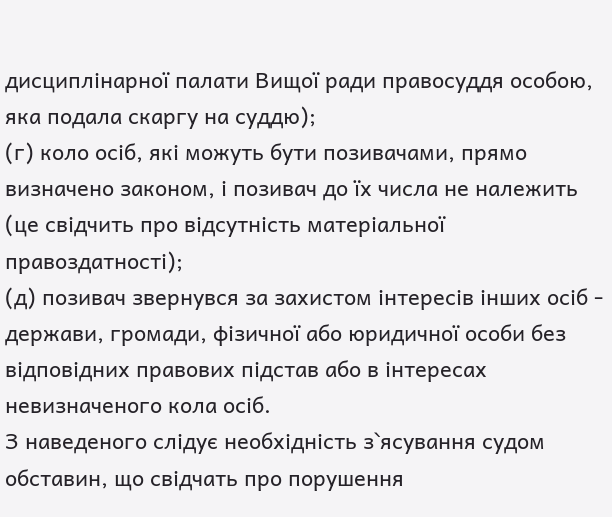дисциплінарної палати Вищої ради правосуддя особою, яка подала скаргу на суддю);
(г) коло осіб, які можуть бути позивачами, прямо визначено законом, і позивач до їх числа не належить (це свідчить про відсутність матеріальної правоздатності);
(д) позивач звернувся за захистом інтересів інших осіб - держави, громади, фізичної або юридичної особи без відповідних правових підстав або в інтересах невизначеного кола осіб.
З наведеного слідує необхідність з`ясування судом обставин, що свідчать про порушення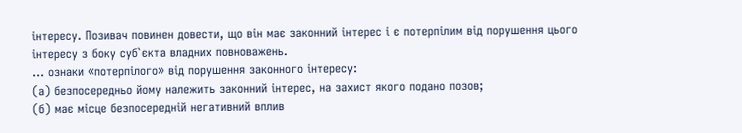інтересу. Позивач повинен довести, що він має законний інтерес і є потерпілим від порушення цього інтересу з боку суб`єкта владних повноважень.
… ознаки «потерпілого» від порушення законного інтересу:
(а) безпосередньо йому належить законний інтерес, на захист якого подано позов;
(б) має місце безпосередній негативний вплив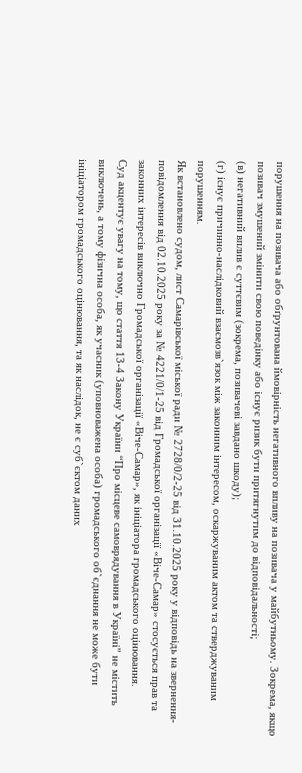порушення на позивача або обґрунтована ймовірність негативного впливу на позивача у майбутньому. Зокрема, якщо позивач змушений змінити свою поведінку або існує ризик бути притягнутим до відповідальності;
(в) негативний вплив є суттєвим (зокрема, позивачеві завдано шкоду);
(г) існує причинно-наслідковий взаємозв`язок між законним інтересом, оскаржуваним актом та стверджуваним порушенням.
Як встановлено судом, лист Самарівської міської ради № 2728/0/2-25 від 31.10.2025 року у відповідь на звернення-повідомлення від 02.10.2025 року за № 4221/0/1-25 від Громадської організації «Віче-Самар» стосується прав та законних інтересів виключно Громадської організації «Віче-Самар», як ініціатора громадського оцінювання.
Суд акцентує увагу на тому, що стаття 13-4 Закону України “Про місцеве самоврядування в Україні” не містить виключень, а тому фізична особа, як учасник (уповноважена особа) громадського об`єднання не може бути ініціатором громадського оцінювання, та як наслідок, не є суб`єктом даних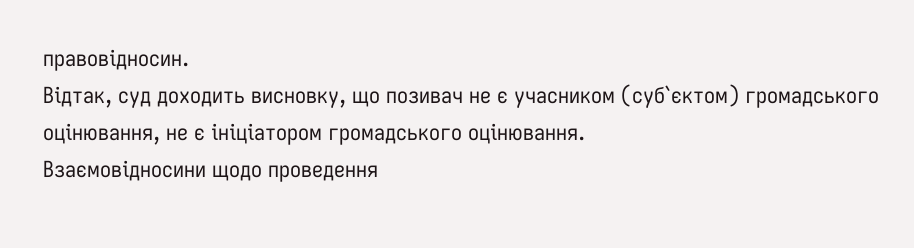правовідносин.
Відтак, суд доходить висновку, що позивач не є учасником (суб`єктом) громадського оцінювання, не є ініціатором громадського оцінювання.
Взаємовідносини щодо проведення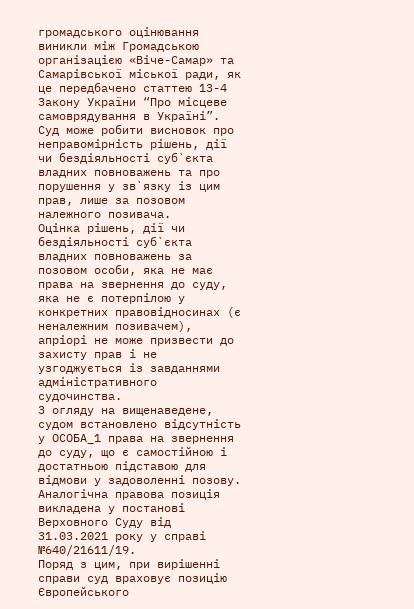громадського оцінювання виникли між Громадською організацією «Віче-Самар» та Самарівської міської ради, як це передбачено статтею 13-4 Закону України “Про місцеве самоврядування в Україні”.
Суд може робити висновок про неправомірність рішень, дії чи бездіяльності суб`єкта владних повноважень та про порушення у зв`язку із цим прав, лише за позовом належного позивача.
Оцінка рішень, дії чи бездіяльності суб`єкта владних повноважень за позовом особи, яка не має права на звернення до суду, яка не є потерпілою у конкретних правовідносинах (є неналежним позивачем), апріорі не може призвести до захисту прав і не узгоджується із завданнями адміністративного судочинства.
З огляду на вищенаведене, судом встановлено відсутність у ОСОБА_1 права на звернення до суду, що є самостійною і достатньою підставою для відмови у задоволенні позову.
Аналогічна правова позиція викладена у постанові Верховного Суду від 31.03.2021 року у справі №640/21611/19.
Поряд з цим, при вирішенні справи суд враховує позицію Європейського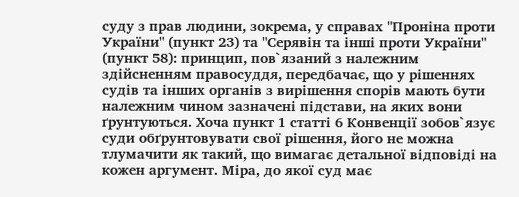суду з прав людини, зокрема, у справах "Проніна проти України" (пункт 23) та "Серявін та інші проти України" (пункт 58): принцип, пов`язаний з належним здійсненням правосуддя, передбачає, що у рішеннях судів та інших органів з вирішення спорів мають бути належним чином зазначені підстави, на яких вони ґрунтуються. Хоча пункт 1 статті 6 Конвенції зобов`язує суди обґрунтовувати свої рішення, його не можна тлумачити як такий, що вимагає детальної відповіді на кожен аргумент. Міра, до якої суд має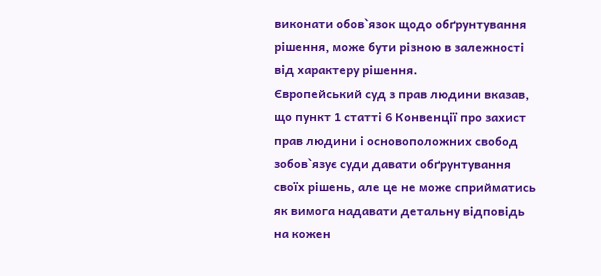виконати обов`язок щодо обґрунтування рішення, може бути різною в залежності від характеру рішення.
Європейський суд з прав людини вказав, що пункт 1 статті 6 Конвенції про захист прав людини і основоположних свобод зобов`язує суди давати обґрунтування своїх рішень, але це не може сприйматись як вимога надавати детальну відповідь на кожен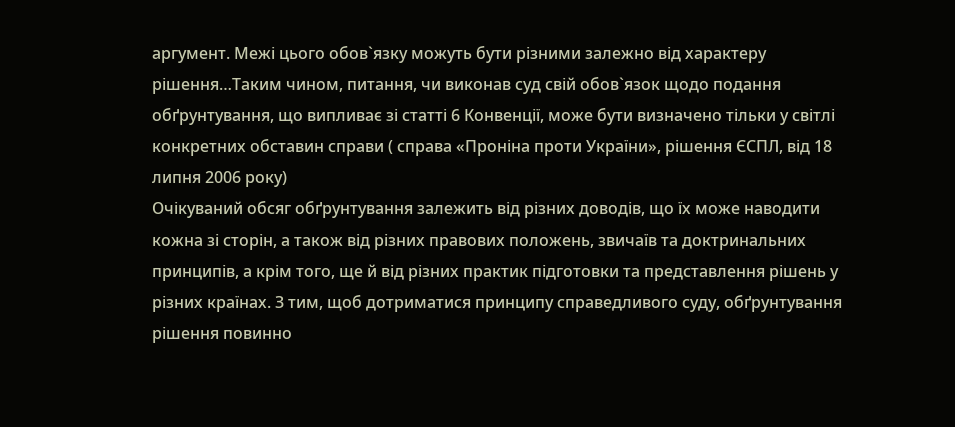аргумент. Межі цього обов`язку можуть бути різними залежно від характеру рішення…Таким чином, питання, чи виконав суд свій обов`язок щодо подання обґрунтування, що випливає зі статті 6 Конвенції, може бути визначено тільки у світлі конкретних обставин справи ( справа «Проніна проти України», рішення ЄСПЛ, від 18 липня 2006 року)
Очікуваний обсяг обґрунтування залежить від різних доводів, що їх може наводити кожна зі сторін, а також від різних правових положень, звичаїв та доктринальних принципів, а крім того, ще й від різних практик підготовки та представлення рішень у різних країнах. З тим, щоб дотриматися принципу справедливого суду, обґрунтування рішення повинно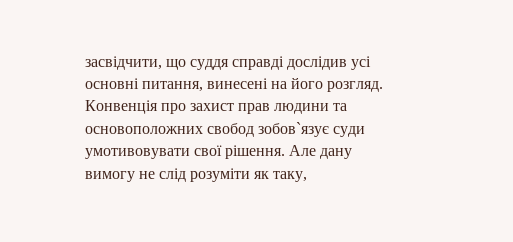засвідчити, що суддя справді дослідив усі основні питання, винесені на його розгляд. Конвенція про захист прав людини та основоположних свобод зобов`язує суди умотивовувати свої рішення. Але дану вимогу не слід розуміти як таку,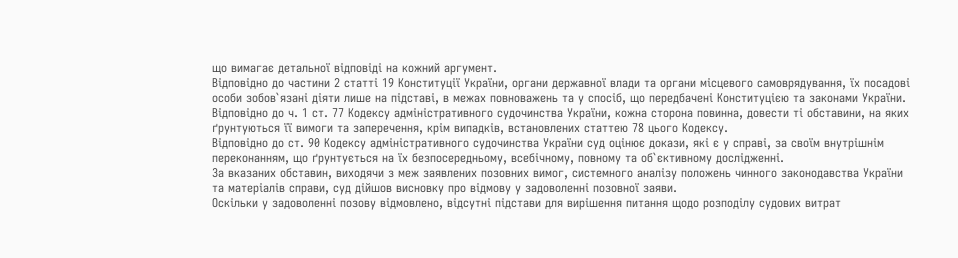що вимагає детальної відповіді на кожний аргумент.
Відповідно до частини 2 статті 19 Конституції України, органи державної влади та органи місцевого самоврядування, їх посадові особи зобов`язані діяти лише на підставі, в межах повноважень та у спосіб, що передбачені Конституцією та законами України.
Відповідно до ч. 1 ст. 77 Кодексу адміністративного судочинства України, кожна сторона повинна, довести ті обставини, на яких ґрунтуються її вимоги та заперечення, крім випадків, встановлених статтею 78 цього Кодексу.
Відповідно до ст. 90 Кодексу адміністративного судочинства України суд оцінює докази, які є у справі, за своїм внутрішнім переконанням, що ґрунтується на їх безпосередньому, всебічному, повному та об`єктивному дослідженні.
За вказаних обставин, виходячи з меж заявлених позовних вимог, системного аналізу положень чинного законодавства України та матеріалів справи, суд дійшов висновку про відмову у задоволенні позовної заяви.
Оскільки у задоволенні позову відмовлено, відсутні підстави для вирішення питання щодо розподілу судових витрат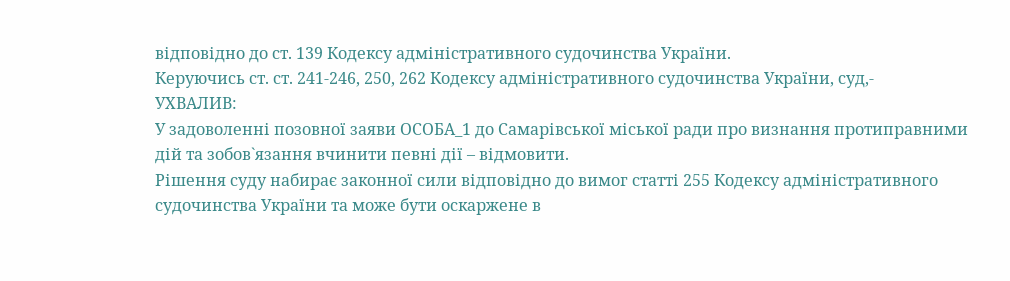відповідно до ст. 139 Кодексу адміністративного судочинства України.
Керуючись ст. ст. 241-246, 250, 262 Кодексу адміністративного судочинства України, суд,-
УХВАЛИВ:
У задоволенні позовної заяви ОСОБА_1 до Самарівської міської ради про визнання протиправними дій та зобов`язання вчинити певні дії – відмовити.
Рішення суду набирає законної сили відповідно до вимог статті 255 Кодексу адміністративного судочинства України та може бути оскаржене в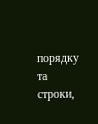порядку та строки,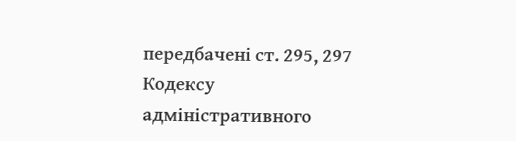передбачені ст. 295, 297 Кодексу адміністративного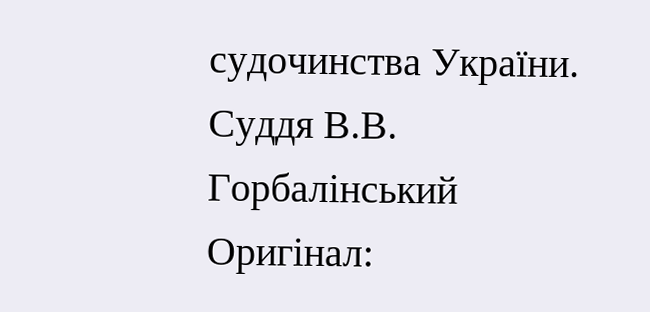судочинства України.
Суддя В.В. Горбалінський
Оригінал: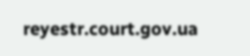reyestr.court.gov.ua